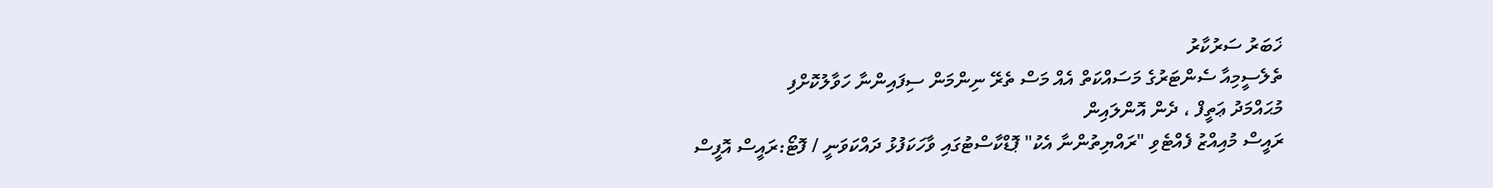ޚަބަރު ސަރުކާރު
ތެލެސީމިއާ ސެންޓަރުގެ މަސައްކަތް އެއް މަސް ތެރޭ ނިންމަން ސިފައިންނާ ހަވާލުކޮށްފި
މުޙައްމަދު ޢަތީފް ، ދެން އޮންލައިން
ރައީސް މުއިއްޒު ފެއްޓެވި "ރައްޔިތުންނާ އެކު" ޕޮޑްކާސްޓުގައި ވާހަކަފުޅު ދައްކަވަނީ / ފޮޓޯ:ރައީސް އޮފީސް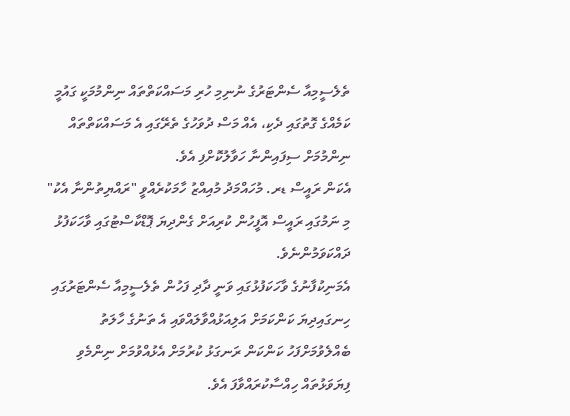ތެލެސީމިއާ ސެންޓަރުގެ ނުނިމި ހުރި މަސައްކަތްތައް ނިންމުމަކީ ގައުމީ ކަމެއްގެ ގޮތުގައި ދެކި، އެއް މަސް ދުވަހުގެ ތެރޭގައި އެ މަސައްކަތްތައް ނިންމުމަށް ސިފައިންނާ ހަވާލުކޮށްފި އެވެ.
އެކަން ރައީސް ޑރ. މުހައްމަދު މުއިއްޒު ހާމަކުރެއްވީ "ރައްޔިތުންނާ އެކު" މި ނަމުގައި ރައީސް އޮފީހުން ކުރިއަށް ގެންދިޔަ ޕޮޑްކާސްޓުގައި ވާހަކަފުޅު ދައްކަވަމުންނެވެ.
އެމަނިކުފާނުގެ ވާހަކަފުޅުގައި ވަނީ ދާދި ފަހުން ތެލެސީމިއާ ސެންޓަރުގައި ހިނގައިދިޔަ ކަންކަމަށް އަލިއަޅުއްވާލައްވައި އެ ތަނުގެ ހާލަތު ބެއްލެވުމަށްފަހު ކަންކަން ރަނގަޅު ކުރުމަށް އެޅުއްވުމަށް ނިންމެވި ފިޔަވަޅުތައް ހިއްސާކުރައްވާފަ އެވެ.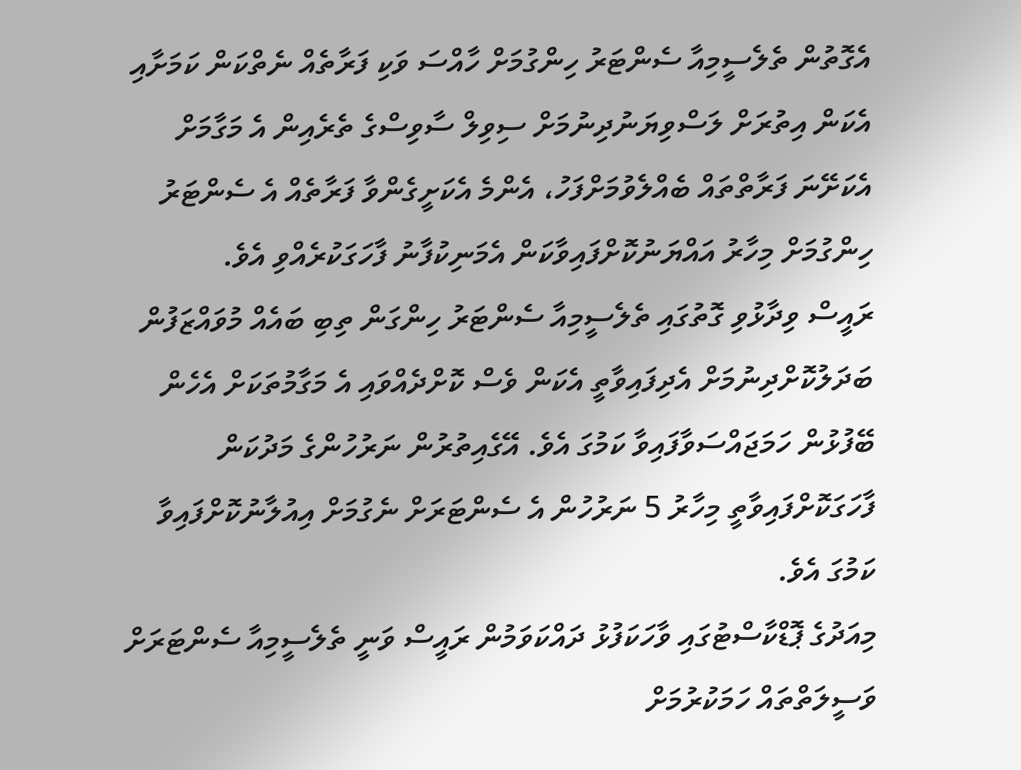އެގޮތުން ތެލެސީމިއާ ސެންޓަރު ހިންގުމަށް ހާއްސަ ވަކި ފަރާތެއް ނެތްކަން ކަމަށާއި އެކަން އިތުރަށް ލަސްވިޔަނުދިނުމަށް ސިވިލް ސާވިސްގެ ތެރެއިން އެ މަގާމަށް އެކަށޭނަ ފަރާތްތައް ބެއްލެވުމަށްފަހު، އެންމެ އެކަށީގެންވާ ފަރާތެއް އެ ސެންޓަރު ހިންގުމަށް މިހާރު އައްޔަނުކޮށްފައިވާކަން އެމަނިކުފާނު ފާހަގަކުރެއްވި އެވެ.
ރައީސް ވިދާޅުވި ގޮތުގައި ތެލެސީމިއާ ސެންޓަރު ހިންގަން ތިބި ބައެއް މުވައްޒަފުން ބަދަލުކޮށްދިނުމަށް އެދިފައިވާތީ އެކަން ވެސް ކޮށްދެއްވައި އެ މަގާމުތަކަށް އެހެން ބޭފުޅުން ހަމަޖައްސަވާފައިވާ ކަމުގަ އެވެ. އޭގެއިތުރުން ނަރުހުންގެ މަދުކަން ފާހަގަކޮށްފައިވާތީ މިހާރު 5 ނަރުހުން އެ ސެންޓަރަށް ނެގުމަށް އިއުލާނުކޮށްފައިވާ ކަމުގަ އެވެ.
މިއަދުގެ ޕޮޑްކާސްޓުގައި ވާހަކަފުޅު ދައްކަވަމުން ރައީސް ވަނީ ތެލެސީމިއާ ސެންޓަރަށް ވަސީލަތްތައް ހަމަކުރުމަށް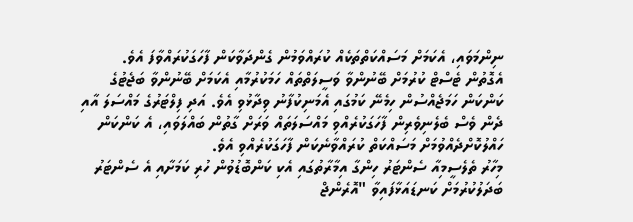ނިންމަވައި، އެކަމަށް މަސައްކަތްތަކެއް ކުރައްވަމުން ގެންދަވާކަން ފާހަގަކުރައްވާފަ އެވެ.
އެގޮތުން ޓެސްޓް ކުރުމަށް ބޭނުންވާ ވަސީލަތްތައް ހަމަކުރުމާއި އެކަމަށް ބޭނުންވާ ބަޖެޓުގެ ކަންކަން ހަމަޖެއްސުން ހިމެނޭ ކަމުގައި އެމަނިކުފާނު ވިދާޅުވި އެވެ. އަދި ފިލްޓަރުގެ މައްސަލަ އާއި ދެން ވެސް ބެލެނިވެރިން ފާހަގަކުރެއްވި މައްސަލަތައް ވަރަށް ގާތުން ބައްލަވައި، އެ ކަންކަން ހައްލުކޮށްދެއްވުމަށް މަސައްކަތް ކުރައްވާނެކަން ފާހަގަކުރެއްވި އެވެ.
މިހާރު ތެލެސީމިއާ ސެންޓަރު ހިންގާ އިމާރާތުގައި އެކި ކަންބޮޑުވުން ހުރި ކަމަށާއި އެ ސެންޓަރު ބަދަލުކުރުމަށް ކަނޑައަޅާފައިވާ "އޮރެންޖް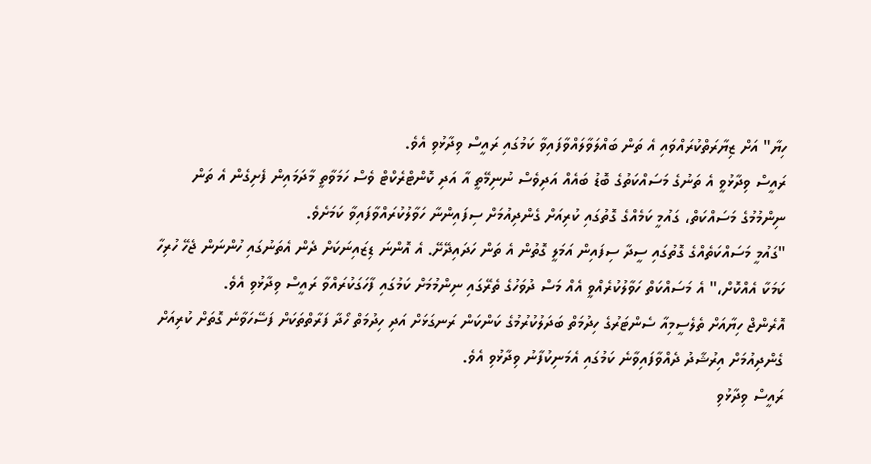ހިޔާ" އަށް ޒިޔާރަތްކުރައްވައި އެ ތަން ބައްލަވާލައްވާފައިވާ ކަމުގައި ރައީސް ވިދާޅުވި އެވެ.
ރައީސް ވިދާޅުވީ އެ ތަނުގެ މަސައްކަތުގެ ބޮޑު ބައެއް އަދިވެސް ނުނިމޭތީ އާ އަދި ކޮންޓްރެކްޓް ވެސް ހަމަވާތީ މާދަމައިން ފެށިގެން އެ ތަން ނިންމުމުގެ މަސައްކަތް، ގައުމީ ކަމެއްގެ ގޮތުގައި ކުރިއަށް ގެންދިއުމަށް ސިފައިންނާ ހަވާލުކުރައްވާފައިވާ ކަމަށެވެ.
"ގައުމީ މަސައްކަތެއްގެ ގޮތުގައި ސީދާ ސިފައިން އަމަލީ ގޮތުން އެ ތަން ހަދައިދޭށޭ. އެ އޮންނަ ޑިޒައިނަކަށް ދެން އެތަނުގައި ހުންނަން ޖެހޭ ހުރިހާ ކަމަކާ އެއްކޮށް،" އެ މަސައްކަތް ހަވާލުކުރެއްވީ އެއް މަސް ދުވަހުގެ ތެރޭގައި ނިންމުމަށް ކަމުގައި ފާހަގަކުރައްވާ ރައީސް ވިދާޅުވި އެވެ.
އޮރެންޖް ހިޔާއަށް ތެލެސީމިއާ ސެންޓަރުގެ ހިދުމަތް ބަދަލުކުރުމުގެ ކަންކަން ރަނގަޅަށް އަދި ހިދުމަތް ހޯދާ ފަރާތްތަކަށް ފަސޭހަވާނެ ގޮތަށް ކުރިއަށް ގެންދިއުމަށް އިރުޝާދު ދެއްވާފައިވާނެ ކަމުގައި އެމަނިކުފާނު ވިދާޅުވި އެވެ.
ރައީސް ވިދާޅުވި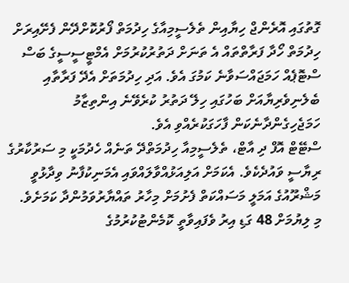ގޮތުގައި އޮރެންޖް ހިޔާއިން ތެލެސީމިއާގެ ހިދުމަތް ފޯރުކޮށްދޭން ފެށޭއިރަށް ހިދުމަތް ހޯދާ ފަރާތްތައް އެ ތަނަށް ދަތުރުކުރުމަށް އެމްޓީސީސީގެ ބަސް ސްޓޮޕެއް ހަމަޖައްސަވާނެ ކަމުގަ އެވެ. އަދި ހިދުމަތަށް އެދޭ ފަރާތާއި ބެލެނިވެރިޔާއަށް ބަހުގައި ހިލޭ ދަތުރު ކުރެވޭނެ އިންތިޒާމު ހަމަޖެހިގެންދާނެކަން ފާހަގަކުރެއްވި އެވެ.
ސްޓޭޓް އޮފް ދި އާޓް، ތެލެސީމިއާ ހިދުމަތްދޭ ތަނެއް ހެދުމަކީ މި ސަރުކާރުގެ ރިޔާސީ ވައުދެކެވެ. އެކަމަށް އަލިއަޅުއްވާލައްވައި އެމަނިކުފާނު ވިދާޅުވީ މަޝްރޫއުގެ އަމަލީ މަސައްކަތް ފެށުމަށް މިހާރު ތައްޔާރުވަމުންދާ ކަމަށެވެ.
މި ލިޔުމަށް 48 ގަޑި އިރު ވެފައިވާތީ ކޮމެންޓުކުރުމުގެ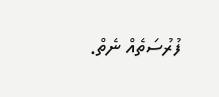ފުރުސަތެއް ނެތް.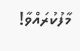މާފުކުރައްވާ!